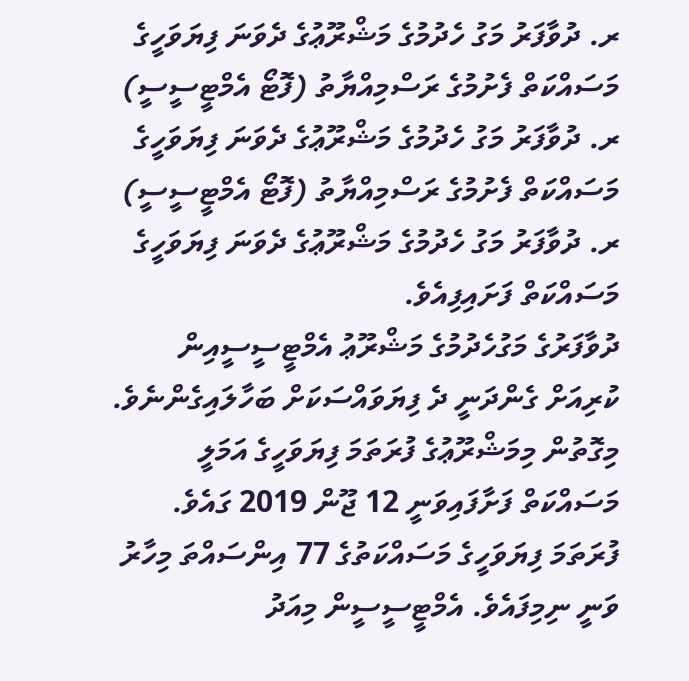ރ. ދުވާފަރު މަގު ހެދުމުގެ މަޝްރޫޢުގެ ދެވަނަ ފިޔަވަހީގެ މަސައްކަތް ފެށުމުގެ ރަސްމިއްޔާތު (ފޮޓޯ އެމްޓީސީސީ)
ރ. ދުވާފަރު މަގު ހެދުމުގެ މަޝްރޫޢުގެ ދެވަނަ ފިޔަވަހީގެ މަސައްކަތް ފެށުމުގެ ރަސްމިއްޔާތު (ފޮޓޯ އެމްޓީސީސީ)
ރ. ދުވާފަރު މަގު ހެދުމުގެ މަޝްރޫޢުގެ ދެވަނަ ފިޔަވަހީގެ މަސައްކަތް ފަށައިފިއެވެ.
ދުވާފަރުގެ މަގުހެދުމުގެ މަޝްރޫޢު އެމްޓީސީސީއިން ކުރިއަށް ގެންދަނީ ދެ ފިޔަވައްސަކަށް ބަހާލައިގެންނެވެ. މިގޮތުން މިމަޝްރޫޢުގެ ފުރަތަމަ ފިޔަވަހީގެ އަމަލީ މަސައްކަތް ފަށާފައިވަނީ 12 ޖޫން 2019 ގައެވެ. ފުރަތަމަ ފިޔަވަހީގެ މަސައްކަތުގެ 77 އިންސައްތަ މިހާރު ވަނީ ނިމިފައެވެ. އެމްޓީސީސީން މިއަދު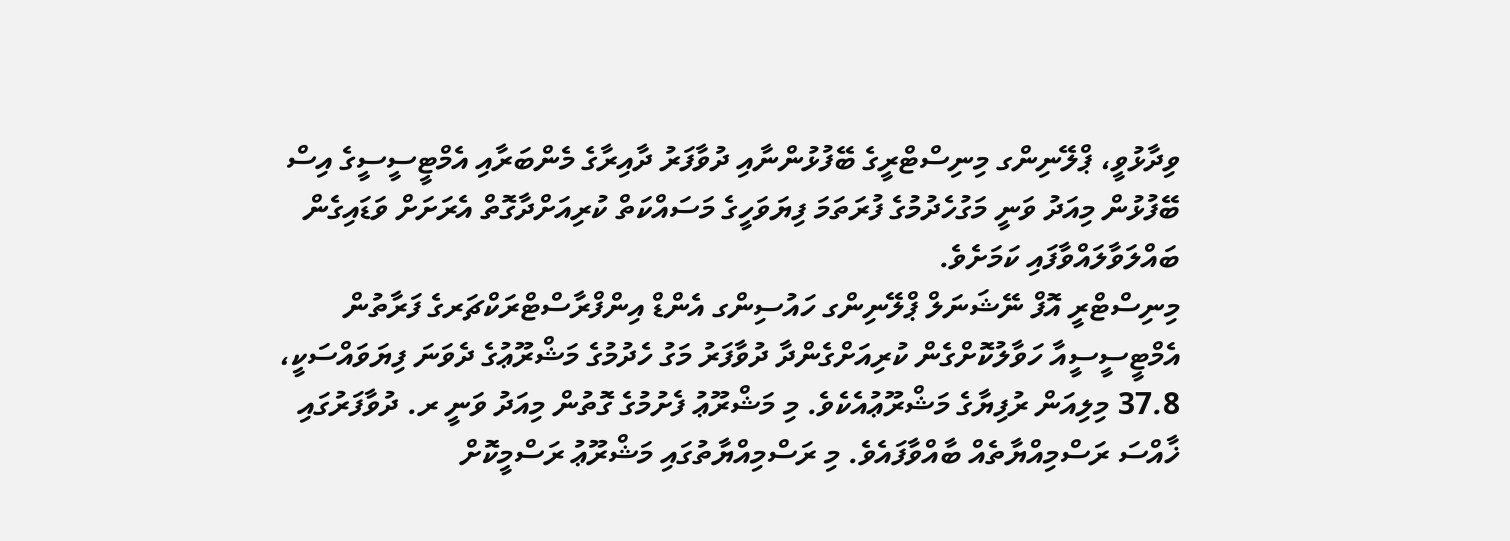ވިދާޅުވީ، ޕްލޭނިންގ މިނިސްޓްރީގެ ބޭފުޅުންނާއި ދުވާފަރު ދާއިރާގެ މެންބަރާއި އެމްޓީސީސީގެ އިސް ބޭފުޅުން މިއަދު ވަނީ މަގުހެދުމުގެ ފުރަތަމަ ފިޔަވަހީގެ މަސައްކަތް ކުރިއަށްދާގޮތް އެރަށަށް ވަޑައިގެން ބައްލަވާލައްވާފައި ކަމަށެވެ.
މިނިސްޓްރީ އޮފް ނޭޝަނަލް ޕްލޭނިންގ ހައުސިންގ އެންޑް އިންފްރާސްޓްރަކްޗަރގެ ފަރާތުން އެމްޓީސީސީއާ ހަވާލުކޮށްގެން ކުރިއަށްގެންދާ ދުވާފަރު މަގު ހެދުމުގެ މަޝްރޫޢުގެ ދެވަނަ ފިޔަވައްސަކީ، 37.8 މިލިއަން ރުފިޔާގެ މަޝްރޫޢުއެކެވެ. މި މަޝްރޫޢު ފެށުމުގެ ގޮތުން މިއަދު ވަނީ ރ. ދުވާފަރުގައި ޚާއްސަ ރަސްމިއްޔާތެއް ބާއްވާފައެވެ. މި ރަސްމިއްޔާތުގައި މަޝްރޫޢު ރަސްމީކޮށް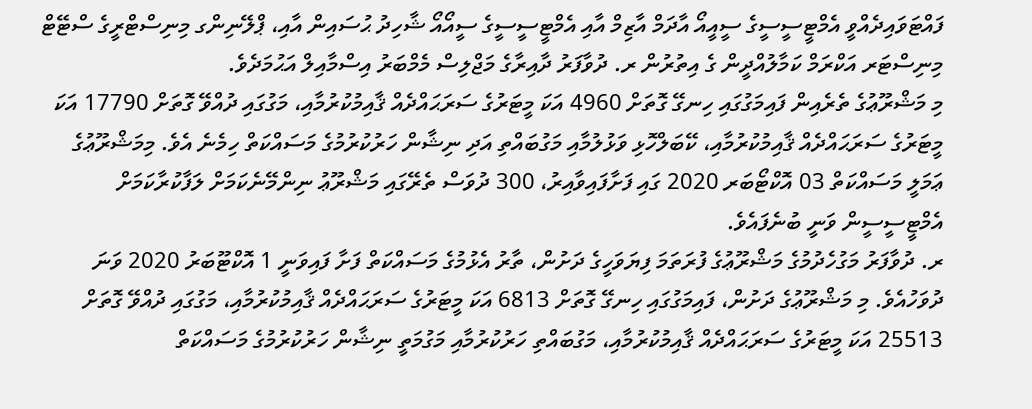ފައްޓަވައިދެއްވީ އެމްޓީސީސީގެ ސީއީއޯ އާދަމް އާޒިމް އާއި އެމްޓީސީސީގެ ސީއޯއޯ ޝާހިދު ޙުސައިން އާއި، ޕްލޭނިންގ މިނިސްޓްރީގެ ސްޓޭޓް މިނިސްޓަރ އަކްރަމް ކަމާލުއްދީން ގެ އިތުރުން ރ. ދުވާފަރު ދާއިރާގެ މަޖްލިސް މެމްބަރު އިސްމާއިލް އަޙުމަދެވެ.
މި މަޝްރޫޢުގެ ތެރެއިން ފައިމަގުގައި ހިނގޭ ގޮތަށް 4960 އަކަ މީޓަރުގެ ސަރަޙައްދެއް ޤާއިމުކުރުމާއި، މަގުގައި ދުއްވޭ ގޮތަށް 17790 އަކަ މީޓަރުގެ ސަރަޙައްދެއް ޤާއިމުކުރުމާއި، ކޭބަލްހޮޅި ވަޅުލުމާއި މަގުބައްތި އަދި ނިޝާން ހަރުކުރުމުގެ މަސައްކަތް ހިމެނެ އެވެ. މިމަޝްރޫޢުގެ ޢަމަލީ މަސައްކަތް 03 އޮކްޓޯބަރ 2020 ގައި ފަށާފައިވާއިރު، 300 ދުވަސް ތެރޭގައި މަޝްރޫޢު ނިންމޭނެކަމަށް ލަފާކުރާކަމަށް އެމްޓީސީސީން ވަނީ ބުނެފައެވެ.
ރ. ދުވާފަރު މަގުހެދުމުގެ މަޝްރޫޢުގެ ފުރަތަމަ ފިޔަވަހީގެ ދަށުން، ތާރު އެޅުމުގެ މަސައްކަތް ފަށާ ފައިވަނީ 1 އޮކްޓޫބަރު 2020 ވަނަ ދުވަހުއެވެ. މި މަޝްރޫޢުގެ ދަށުން، ފައިމަގުގައި ހިނގޭ ގޮތަށް 6813 އަކަ މީޓަރުގެ ސަރަޙައްދެއް ޤާއިމުކުރުމާއި، މަގުގައި ދުއްވޭ ގޮތަށް 25513 އަކަ މީޓަރުގެ ސަރަޙައްދެއް ޤާއިމުކުރުމާއި، މަގުބައްތި ހަރުކުރުމާއި މަގުމަތީ ނިޝާން ހަރުކުރުމުގެ މަސައްކަތް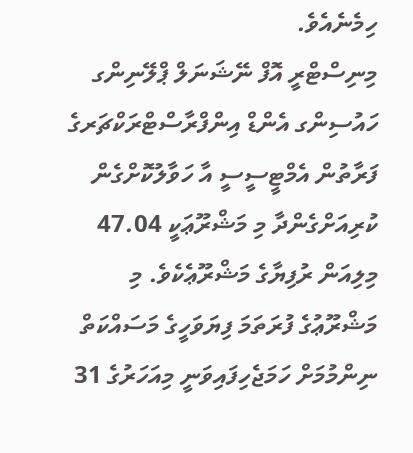ހިމެނެއެވެ.
މިނިސްޓްރީ އޮފް ނޭޝަނަލް ޕްލޭނިންގ ހައުސިންގ އެންޑް އިންފްރާސްޓްރަކްޗަރގެ ފަރާތުން އެމްޓީސީސީ އާ ހަވާލުކޮށްގެން ކުރިއަށްގެންދާ މި މަޝްރޫޢަކީ 47.04 މިލިއަން ރުފިޔާގެ މަޝްރޫޢެކެވެ. މި މަޝްރޫޢުގެ ފުރަތަމަ ފިޔަވަހީގެ މަސައްކަތް ނިންމުމަށް ހަމަޖެހިފައިވަނީ މިއަހަރުގެ 31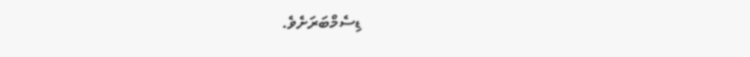ޑިސެމްބަރަށެވެ.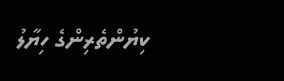ކިޔުންތެރިންގެ ހިޔާލު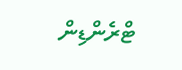ޓްރެންޑިން